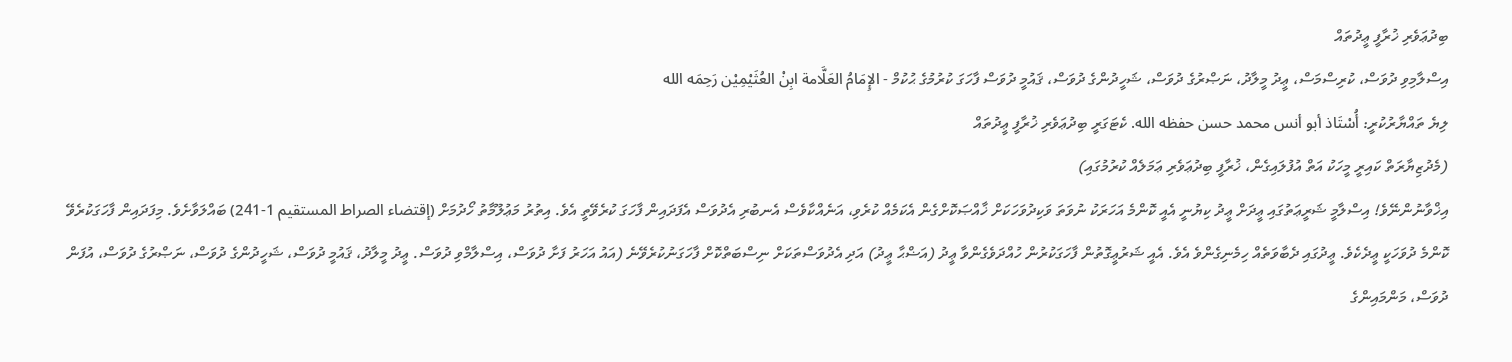ބިދުޢަވެރި ޚުރާފީ ޢީދުތައް
އިސްލާމިވި ދުވަސް، ކުރިސްމަސް، ޢީދު މީލާދު، ނަޞްރުގެ ދުވަސް، ޝަހީދުންގެ ދުވަސް، ޤައުމީ ދުވަސް ފާހަގަ ކުރުމުގެ ޙުކުމް - الإِمَامُ العَلَّامة ابِنْ العُثَيْمِيْن رَحِمَه الله
ލިޔެ ތައްޔާރުކުރީ: أُسْتَاذ أبو أنس محمد حسن حفظه الله. ކެޓަގަރީ ބިދުޢަވެރި ޚުރާފީ ޢީދުތައް
(މެދުޒިޔާރަތް ކައިރީ މީހަކު އަތް އުފުލައިގެން، ޚުރާފީ ބިދުޢަވެރި ޢަމަލެއް ކުރުމުގައި)
އިޚްވާނުންނޭވެ! އިސްލާމީ ޝަރީޢަތުގައި ޢީދަށް ޢީދު ކިޔުނީ އެއީ ކޮންމެ އަހަރަކު ނުވަތަ ވަކިދުވަހަކަށް ޚާއްޞަކޮށްގެން އެކަމެއް ކުރެވި، އަނެއްކާވެސް އެނބުރި އެދުވަސް އެފަދައިން ފާހަގަ ކުރެވޭތީ އެވެ. އިތުރު މަޢުލޫމާތު ހޯދުމަށް (إقتضاء الصراط المستقيم 1-241) ބައްލަވާށެވެ. މިފަދައިން ފާހަގަކުރެވޭ ކޮންމެ ދުވަހަކީ ޢީދެކެވެ. ޢީދުގައި ދެބާވަތެއް ހިމެނިގެންވެ އެވެ. އެއީ ޝަރުޢީގޮތުން ފާހަގަކުރުން ހުއްދަވެގެންވާ ޢީދު (އަޟްޙާ ޢީދު) އަދި އެދުވަސްތަކަށް ނިސްބަތްކޮށް ފާހަގަނުކުރެވޭނެ (އައު އަހަރު ފަށާ ދުވަސް، އިސްލާމްވި ދުވަސް. ޢީދު މީލާދު، ޤައުމީ ދުވަސް، ޝަހީދުންގެ ދުވަސް، ނަޞްރުގެ ދުވަސް، އުފަން ދުވަސް، މަންމައިންގެ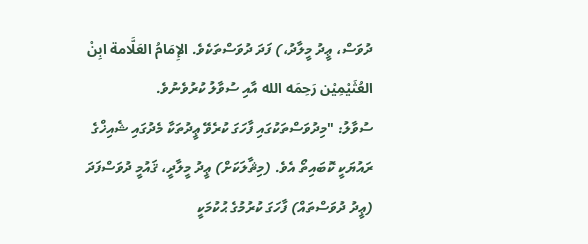ދުވަސް، ޢީދު މީލާދު،) ފަދަ ދުވަސްތަކެވެ. الإِمَامُ العَلَّامة ابِنْ العُثَيْمِيْن رَحِمَه الله އާއި ސުވާލު ކުރުވެނުވެ.
ސުވާލު: "މިދުވަސްތަކުގައި ފާހަގަ ކުރެވޭ ޢީދުތަކާ މެދުގައި ޝެއިޚްގެ ރައުޔަކީ ކޮބައިތޯ އެވެ. (މިޘާލަކަށް) ޢީދު މީލާދީ، ޤައުމީ ދުވަސްފަދަ (ޢީދު ދުވަސްތައް) ފާހަގަ ކުރުމުގެ ޙުކުމަކީ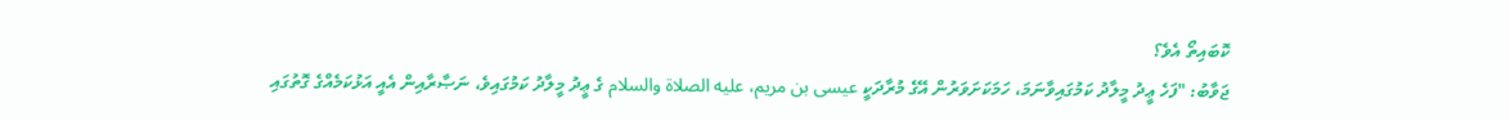ކޮބައިތޯ އެވެ؟
ޖަވާބު: "ފަހެ ޢީދު މީލާދު ކަމުގައިވާނަމަ، ހަމަކަށަވަރުން އޭގެ މުރާދަކީ عيسى بن مريم، عليه الصلاة والسلام ގެ ޢީދު މީލާދު ކަމުގައިވެ، ނަޞާރާއިން އެއީ އަޅުކަމެއްގެ ގޮތުގައި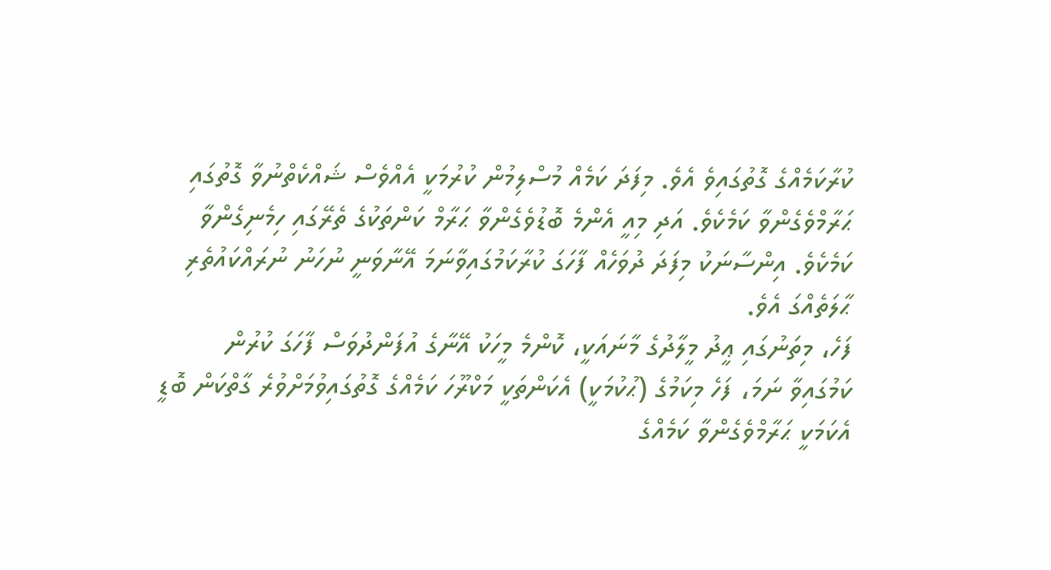ކުރާކަމެއްގެ ގޮތުގައިވެ އެވެ. މިފަދަ ކަމެއް މުސްލިމުން ކުރުމަކީ އެއްވެސް ޝައްކެތްނުވާ ގޮތުގައި ޙަރާމްވެގެންވާ ކަމެކެވެ. އަދި މިއީ އެންމެ ބޮޑުވެގެންވާ ޙަރާމް ކަންތަކުގެ ތެރޭގައި ހިމެނިގެންވާ ކަމެކެވެ. އިންސާނަކު މިފަދަ ދުވަހެއް ފާހަގަ ކުރާކަމުގައިވާނަމަ އޭނާވަނީ ނުހަނު ނުރައްކައުތެރި ޙާލަތެއްގަ އެވެ.
ފަހެ، މިތަނުގައި ޢީދު މީލާދުގެ މާނައަކީ، ކޮންމެ މީހަކު އޭނާގެ އުފަންދުވަސް ފާހަގަ ކުރުން ކަމުގައިވާ ނަމަ، ފަހެ މިކަމުގެ (ޙުކުމަކީ) އެކަންތަކީ މަކްރޫހަ ކަމެއްގެ ގޮތުގައިވުމަށްވުރެ ގާތްކަން ބޮޑީ އެކަމަކީ ޙަރާމްވެގެންވާ ކަމެއްގެ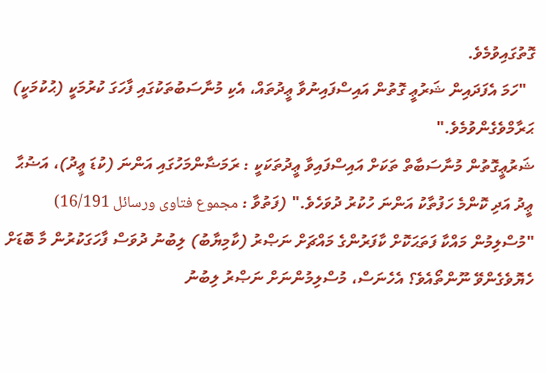ގޮތުގައިވުމެވެ.
  "ހަމަ އެފަދައިން ޝަރުޢީ ގޮތުން އައިސްފައިނުވާ ޢީދުތައް، އެކި މުނާސަބުތަކުގައި ފާހަގަ ކުރުމަކީ (ޙުކުމަކީ) ޙަރާމްވެގެންވުމެވެ."
ޝަރުޢީގޮތުން މުނާސަބާތް ތަކަށް އައިސްފައިވާ ޢީދުތަކަކީ : ރަމަޟާންމަހުގައި އަންނަ (ކުޑަ ޢީދު)، އަޟުޙާ ޢީދު އަދި ކޮންމެ ހަފުތާކު އަންނަ ހުކުރު ދުވަހެވެ." (ފަތުވާ : مجموع فتاوى ورسائل 16/191)
"މުސްލިމުން މައްކާ ފަތަޙަކޮށް ކާފަރުންގެ މައްޗަށް ނަޞްރު (ކާމިޔާބު) ލިބުނު ދުވަސް ފާހަގަކުރުން މާ ބޮޑަށް ހެޔޮވެގެންވޭ ނޫންތޯއެވެ؟ އެހެނަސް، މުސްލިމުންނަށް ނަޞްރު ލިބުނު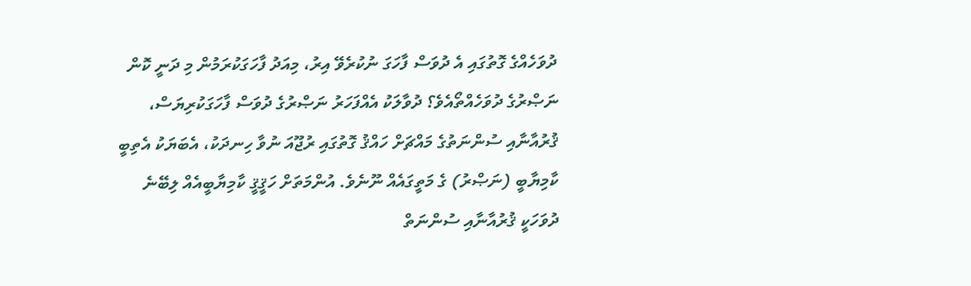ދުވަހެއްގެ ގޮތުގައި އެ ދުވަސް ފާހަގަ ނުކުރެވޭ އިރު، މިއަދު ފާހަގަކުރަމުން މި ދަނީ ކޮން ނަޞްރުގެ ދުވަހެއްތޯއެވެ؟ ދުވާލަކު އެއްފަހަރު ނަޞްރުގެ ދުވަސް ފާހަގަކުރިޔަސް، ޤުރުއާނާއި ސުންނަތުގެ މައްޗަށް ހައްޤު ގޮތުގައި ރުޖޫއަ ނުވާ ހިނދަކު، އެބަޔަކު އެތިބީ ކާމިޔާބީ (ނަޞްރު) ގެ މަތީގައެއް ނޫނެވެ. އުންމަތަށް ހަޤީޤީ ކާމިޔާބީއެއް ލިބޭނެ ދުވަހަކީ ޤުރުއާނާއި ސުންނަތް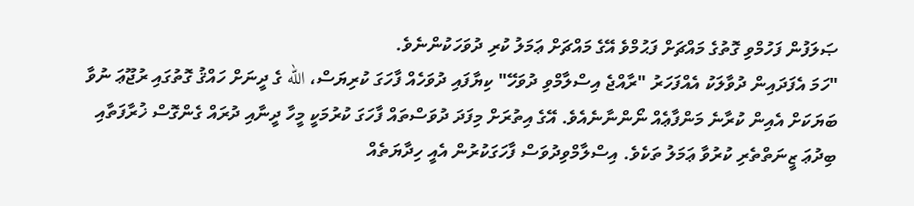ޞަލަފުން ފަހުމްވި ގޮތުގެ މައްޗަށް ފަޙުމްވެ އޭގެ މައްޗަށް ޢަމަލު ކުރި ދުވަހަކުންނެވެ.
"ހަމަ އެފަދައިން ދުވާލަކު އެއްފަހަރު "ރާއްޖެ އިސްލާމްވި ދުވަހޭ" ކިޔާފައި ދުވަހެއް ފާހަގަ ކުރިޔަސް، الله ގެ ދީނަށް ހައްޤު ގޮތުގައި ރުޖޫޢަ ނުވާ ބަޔަކަށް އެއިން ކުރާނެ މަންފާޢެއް ނޯންނާނެއެވެ. އޭގެ އިތުރަށް މިފަދަ ދުވަސްތައް ފާހަގަ ކުރުމަކީ މީހާ ދީނާއި ދުރައް ގެންގޮސް ޚުރާފަތާއި ބިދުޢަ ޒީނަތްތެރި ކުރުވާ ޢަމަލު ތަކެވެ. އިސްލާމްވިދުވަސް ފާހަގަކުރުން އެއީ ހިދާޔަތެއް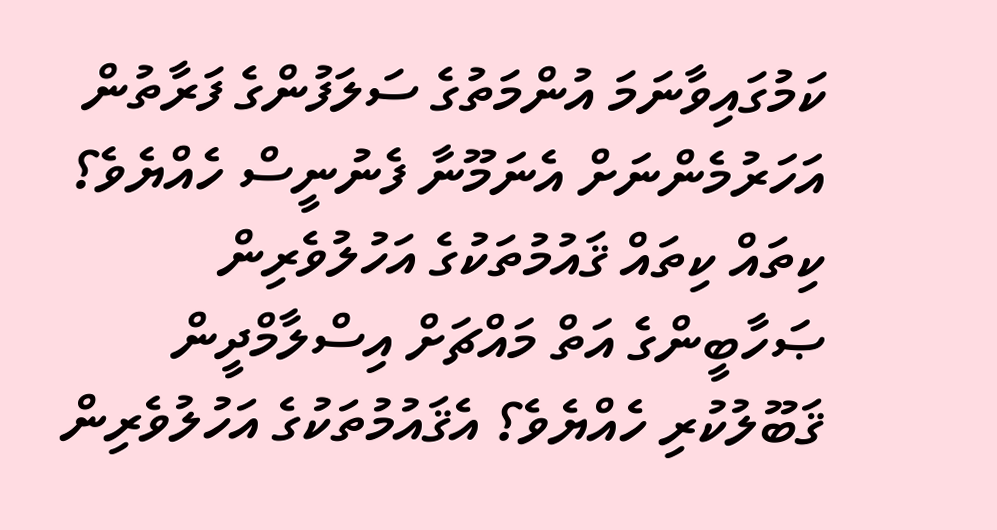ކަމުގައިވާނަމަ އުންމަތުގެ ސަލަފުންގެ ފަރާތުން އަހަރުމެންނަށް އެނަމޫނާ ފެނުނީސް ހެއްޔެވެ؟ ކިތައް ކިތައް ޤައުމުތަކުގެ އަހުލުވެރިން ޞަހާބީންގެ އަތް މައްޗަށް އިސްލާމްދީން ޤަބޫލުކުރި ހެއްޔެވެ؟ އެޤައުމުތަކުގެ އަހުލުވެރިން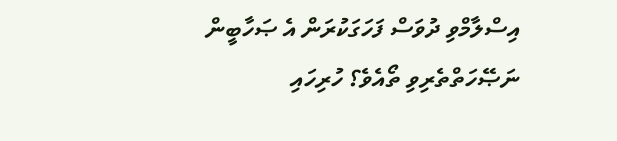އިސްލާމްވި ދުވަސް ފަހަގަކުރަން އެ ޞަހާބީން ނަޞޭހަތްތެރިވި ތޯއެވެ؟ ހުރިހައި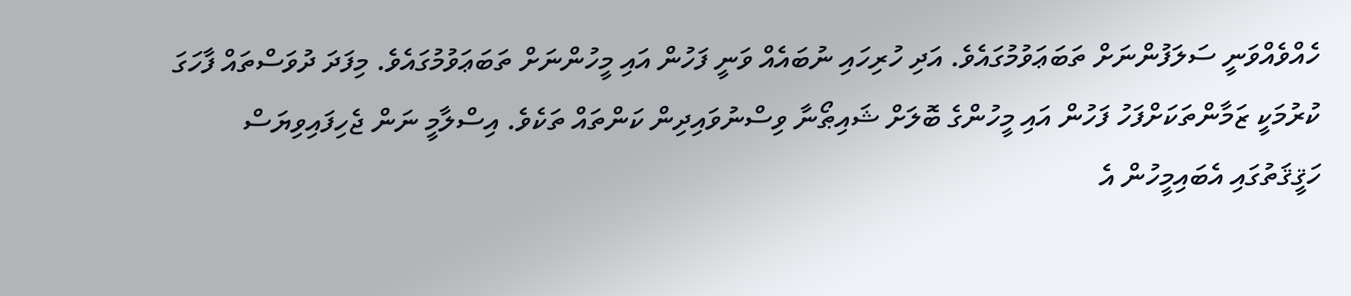ހެއްވެއްވަނީ ސަލަފުންނަށް ތަބަޢަވުމުގައެވެ. އަދި ހުރިހައި ނުބައެއް ވަނީ ފަހުން އައި މީހުންނަށް ތަބަޢަވުމުގައެވެ. މިފަދަ ދުވަސްތައް ފާހަގަ ކުރުމަކީ ޒަމާންތަކަށްފަހު ފަހުން އައި މީހުންގެ ބޮލަށް ޝައިޠޯނާ ވިސްނުވައިދިން ކަންތައް ތަކެވެ. އިސްލާމީ ނަން ޖެހިފައިވިޔަސް ހަޤީޤަތުގައި އެބައިމީހުން އެ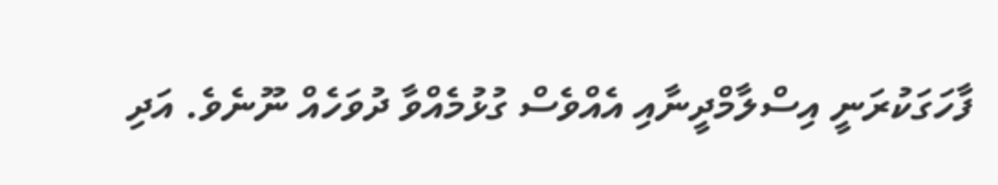ފާހަގަކުރަނީ އިސްލާމްދީނާއި އެއްވެސް ގުޅުމެއްވާ ދުވަހެއް ނޫނެވެ. އަދި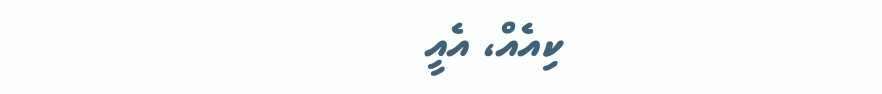ކިއެއް، އެއީ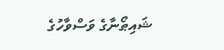ޝައިޠޯނާގެ ވަސްވާހުގެ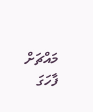މައްޗަށް ފާހަގަ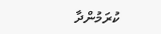ކުރަމުންދާ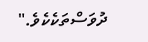ދުވަސްތަކެކެވެ."